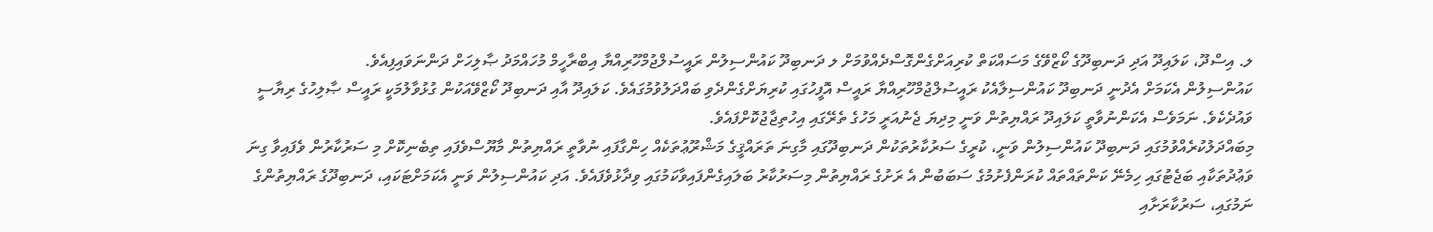ލ. އިސްދޫ، ކަލައިދޫ އަދި ދަނބިދޫގެ ކޯޒްވޭގެ މަސައްކަތް ކުރިއަށްގެންގޮސްދެއްވުމަށް ލ ދަނބިދޫ ކައުންސިލުން ރައީސުލްޖުމްހޫރިއްޔާ އިބްރާހީމް މުހައްމަދު ޞާލިހަށް ދަންނަވައިފިއެވެ.
ކައުންސިލުން އެކަމަށް އެދުނީ ދަނބިދޫ ކައުންސިލާއެކު ރައީސުލްޖުމްހޫރިއްޔާ ރައީސް އޮފީހުގައި ކުރިޔަށްގެންދެވި ބައްދަލުވުމުގައެވެ. ކަލައިދޫ އާއި ދަނބިދޫ ކޯޒްވޭއަކުން ގުޅުވާލުމަކީ ރައީސް ޞާލިހުގެ ރިޔާސީ ވައުދެކެވެ. ނަމަވެސް އެކަންނުވާތީ ކަލައިދޫ ރައްޔިތުން ވަނީ މިދިޔަ ޖެނުއަރީ މަހުގެ ތެރޭގައި އިހުތިޖާޖުކޮށްފައެވެ.
މިބައްދަލުކުރެއްވުމުގައި ދަނބިދޫ ކައުންސިލުން ވަނީ، ކުރީގެ ސަރުކާރުތަކުން ދަނބިދޫގައި މާގިނަ ތަރައްޤީގެ މަޝްރޫޢުތަކެއް ހިންގާފައި ނުވާތީ ރައްޔިތުން މާޔޫސްވެފައި ތިބެނިކޮށް މި ސަރުކާރުން ވެފައިވާ ގިނަ ވަޢުދުތަކާއި ބަޖެޓުގައި ހިމެނޭ ކަންތައްތައް ކުރަންފެށުމުގެ ސަބަބުން އެ ރަށުގެ ރައްޔިތުން މިސަރުކާރު ބަލައިގެންފައިވާކަމުގައި ވިދާޅުވެފައެވެ. އަދި ކައުންސިލުން ވަނީ އެކަމަށްޓަކައި، ދަނބިދޫގެ ރައްޔިތުންގެ ނަމުގައި، ސަރުކާރަށާއި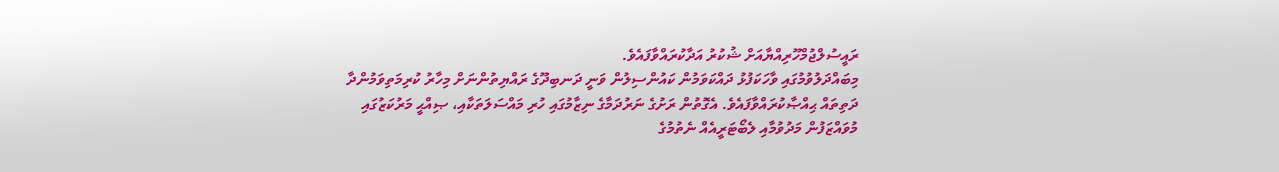ރައީސުލްޖުމްހޫރިއްޔާއަށް ޝުކުރު އަދާކުރައްވާފައެވެ.
މިބައްދަލުވުމުގައި ވާހަކަފުޅު ދައްކަވަމުން ކައުންސިލުން ވަނީ ދަނބިދޫގެ ރައްޔިތުންނަށް މިހާރު ކުރިމަތިވަމުންދާ ދަތިތައް ޙިއްޞާކުރައްވާފައެވެ. އެގޮތުން ރަށުގެ ނަރުދަމާގެ ނިޒާމުގައި ހުރި މައްސަލަތަކާއި، ޞިއްޙީ މަރުކަޒުގައި މުވައްޒަފުން މަދުވުމާއި ލެބޯޓަރީއެއް ނެތުމުގެ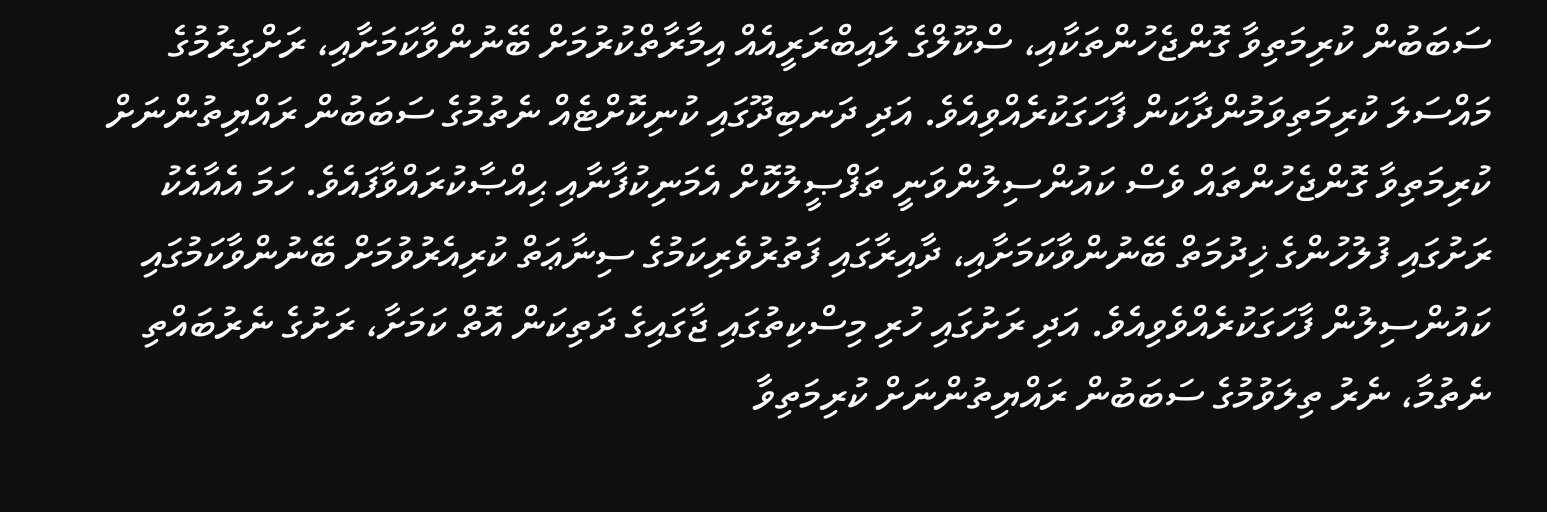ސަބަބުން ކުރިމަތިވާ ގޮންޖެހުންތަކާއި، ސްކޫލްގެ ލައިބްރަރީއެއް އިމާރާތްކުރުމަށް ބޭނުންވާކަމަށާއި، ރަށްގިރުމުގެ މައްސަލަ ކުރިމަތިވަމުންދާކަން ފާހަގަކުރެއްވިއެވެ. އަދި ދަނބިދޫގައި ކުނިކޮށްޓެއް ނެތުމުގެ ސަބަބުން ރައްޔިތުންނަށް ކުރިމަތިވާ ގޮންޖެހުންތައް ވެސް ކައުންސިލުންވަނީ ތަފްޞީލުކޮށް އެމަނިކުފާނާއި ޙިއްޞާކުރައްވާފައެވެ. ހަމަ އެއާއެކު ރަށުގައި ފުލުހުންގެ ޚިދުމަތް ބޭނުންވާކަމަށާއި، ދާއިރާގައި ފަތުރުވެރިކަމުގެ ސިނާޢަތް ކުރިއެރުވުމަށް ބޭނުންވާކަމުގައި ކައުންސިލުން ފާހަގަކުރެއްވެވިއެވެ. އަދި ރަށުގައި ހުރި މިސްކިތުގައި ޖާގައިގެ ދަތިކަން އޮތް ކަމަށާ، ރަށުގެ ނެރުބައްތި ނެތުމާ، ނެރު ތިލަވުމުގެ ސަބަބުން ރައްޔިތުންނަށް ކުރިމަތިވާ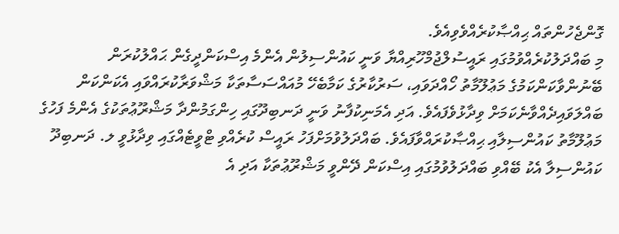ގޮންޖެހުންތައް ޙިއްޞާކުރެއްވެވިއެވެ.
މި ބައްދަލުކުރެއްވުމުގައި ރައީސުލްޖުމްހޫރިއްޔާ ވަނީ ކައުންސިލުން އެންމެ އިސްކަންދީގެން ޙައްލުކުރަން ބޭނުންވާކަންކަމުގެ މަޢުލޫމާތު ހޯއްދަވައި، ސަރުކާރުގެ ކަމާބެހޭ މުއައްސަސާތަކާ މަޝްވަރާކުރައްވައި އެކަންކަން ބައްލަވައިދެއްވާނެކަމަށް ވިދާޅުވެފައެވެ. އަދި އެމަނިކުފާނު ވަނީ ދަނބިދޫގައި ހިންގަމުންދާ މަޝްރޫޢުތަކުގެ އެންމެ ފަހުގެ މަޢުލޫމާތު ކައުންސިލާއި ޙިއްޞާކުރައްވާފައެވެ. ބައްދަލުވުމަށްފަހު ރައީސް ކުރެއްވި ޓްވީޓެއްގައި ވިދާޅުވީ ލ. ދަނބިދޫ ކައުންސިލާ އެކު ބޭއްވި ބައްދަލުވުމުގައި އިސްކަން ދޭންވީ މަޝްރޫޢުތަކާ އަދި އެ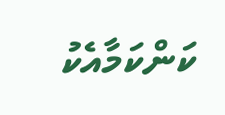ކަންކަމާއެކު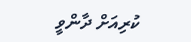ކުރިއަށް ދާންވީ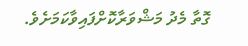ގޮތާ މެދު މަޝްވަރާކޮށްފައިވާކަމަށެވެ.